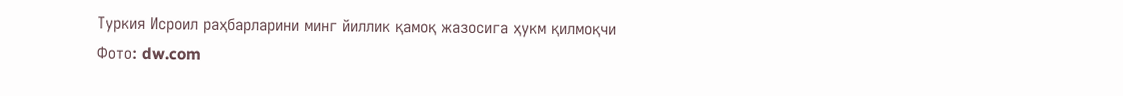Туркия Исроил раҳбарларини минг йиллик қамоқ жазосига ҳукм қилмоқчи
Фото: dw.com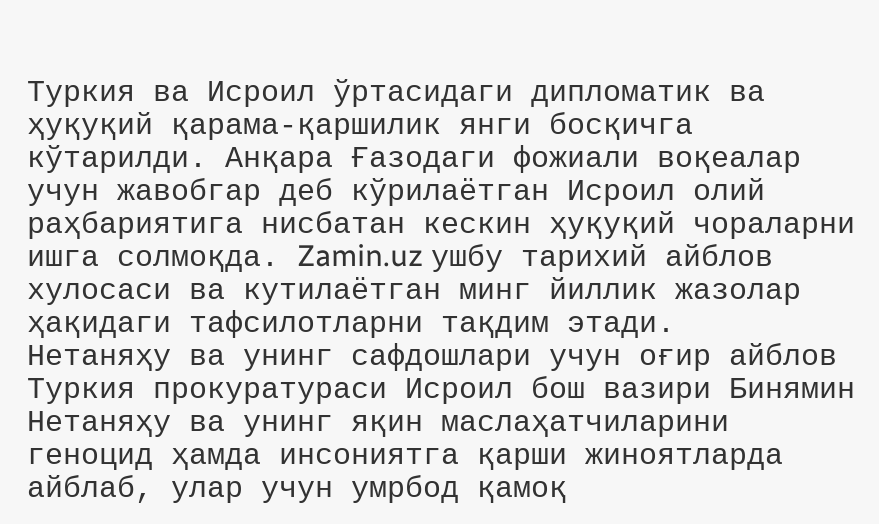Туркия ва Исроил ўртасидаги дипломатик ва ҳуқуқий қарама-қаршилик янги босқичга кўтарилди. Анқара Ғазодаги фожиали воқеалар учун жавобгар деб кўрилаётган Исроил олий раҳбариятига нисбатан кескин ҳуқуқий чораларни ишга солмоқда. Zamin.uz ушбу тарихий айблов хулосаси ва кутилаётган минг йиллик жазолар ҳақидаги тафсилотларни тақдим этади.
Нетаняҳу ва унинг сафдошлари учун оғир айблов
Туркия прокуратураси Исроил бош вазири Бинямин Нетаняҳу ва унинг яқин маслаҳатчиларини геноцид ҳамда инсониятга қарши жиноятларда айблаб, улар учун умрбод қамоқ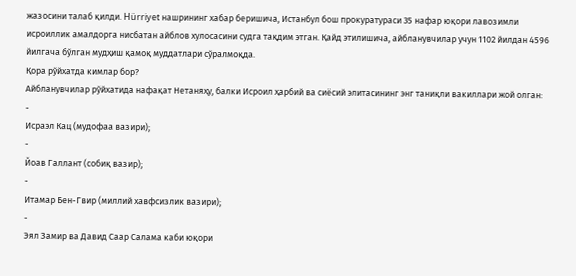жазосини талаб қилди. Hürriyet нашрининг хабар беришича, Истанбул бош прокуратураси 35 нафар юқори лавозимли исроиллик амалдорга нисбатан айблов хулосасини судга тақдим этган. Қайд этилишича, айбланувчилар учун 1102 йилдан 4596 йилгача бўлган мудҳиш қамоқ муддатлари сўралмоқда.
Қора рўйхатда кимлар бор?
Айбланувчилар рўйхатида нафақат Нетаняҳу, балки Исроил ҳарбий ва сиёсий элитасининг энг таниқли вакиллари жой олган:
-
Исраэл Кац (мудофаа вазири);
-
Йоав Галлант (собиқ вазир);
-
Итамар Бен-Гвир (миллий хавфсизлик вазири);
-
Эял Замир ва Давид Саар Салама каби юқори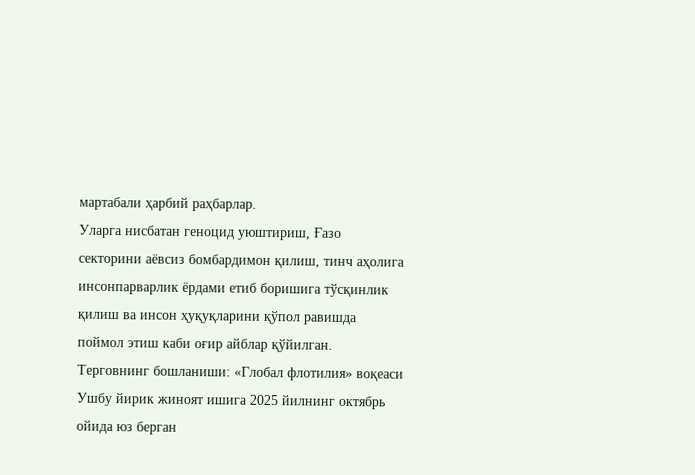мартабали ҳарбий раҳбарлар.
Уларга нисбатан геноцид уюштириш, Ғазо секторини аёвсиз бомбардимон қилиш, тинч аҳолига инсонпарварлик ёрдами етиб боришига тўсқинлик қилиш ва инсон ҳуқуқларини қўпол равишда поймол этиш каби оғир айблар қўйилган.
Терговнинг бошланиши: «Глобал флотилия» воқеаси
Ушбу йирик жиноят ишига 2025 йилнинг октябрь ойида юз берган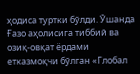ҳодиса туртки бўлди. Ўшанда Ғазо аҳолисига тиббий ва озиқ-овқат ёрдами етказмоқчи бўлган «Глобал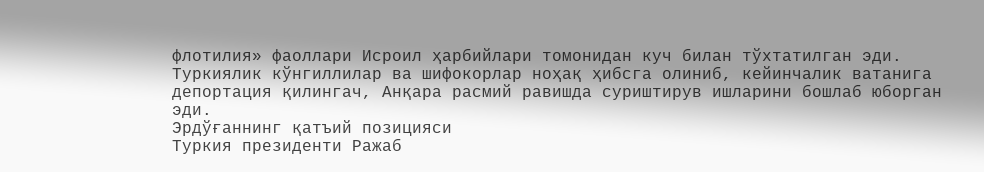флотилия» фаоллари Исроил ҳарбийлари томонидан куч билан тўхтатилган эди. Туркиялик кўнгиллилар ва шифокорлар ноҳақ ҳибсга олиниб, кейинчалик ватанига депортация қилингач, Анқара расмий равишда суриштирув ишларини бошлаб юборган эди.
Эрдўғаннинг қатъий позицияси
Туркия президенти Ражаб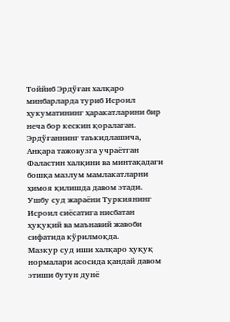Тоййиб Эрдўған халқаро минбарларда туриб Исроил ҳукуматининг ҳаракатларини бир неча бор кескин қоралаган. Эрдўғаннинг таъкидлашича, Анқара тажовузга учраётган Фаластин халқини ва минтақадаги бошқа мазлум мамлакатларни ҳимоя қилишда давом этади. Ушбу суд жараёни Туркиянинг Исроил сиёсатига нисбатан ҳуқуқий ва маънавий жавоби сифатида кўрилмоқда.
Мазкур суд иши халқаро ҳуқуқ нормалари асосида қандай давом этиши бутун дунё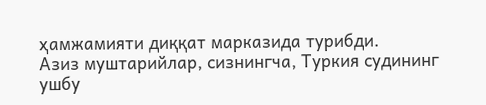ҳамжамияти диққат марказида турибди.
Азиз муштарийлар, сизнингча, Туркия судининг ушбу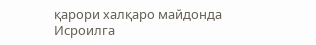қарори халқаро майдонда Исроилга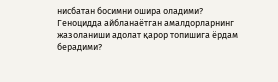нисбатан босимни ошира оладими? Геноцидда айбланаётган амалдорларнинг жазоланиши адолат қарор топишига ёрдам берадими?